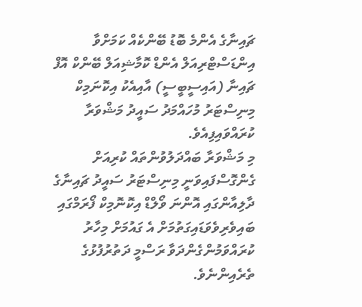ޗައިނާގެ އެންމެ ބޮޑު ބޭންކެއް ކަމަށްވާ އިންޑަސްޓްރިއަލް އެންޑް ކޮމާޝިއަލް ބޭންކް އޮފް ޗައިނާ (އައިސީބީސީ) އާއިއެކު އިކޮނަމިކް މިނިސްޓަރު މުހައްމަދު ސައީދު މަޝްވަރާ ކުރައްވައިފިއެވެ.
މި މަޝްވަރާ ބައްދަލުވުންތައް ކުރިއަށް ގެންގޮސްފައިވަނީ މިނިސްޓަރު ސައީދު ޗައިނާގެ ދާލިއާންގައި އޮންނަ ވޯލްޑް އިކޮނޮމިކް ފޯރަމްގައި ބައިވެރިވެވަޑައިގަތުމަށް އެ ގައުމަށް މިހާރު ކުރައްވަމުންގެންދަވާ ރަސްމީ ދަތުރުފުޅުގެ ތެރެއިންނެވެ.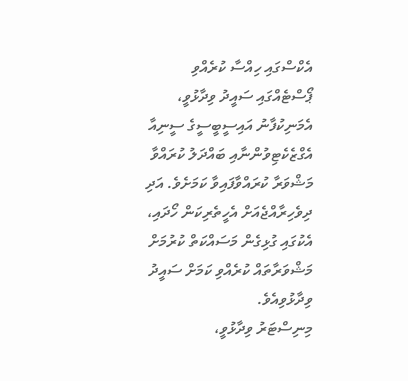އެކްސްގައި ހިއްސާ ކުރެއްވި ޕޯސްޓެއްގައި ސައީދު ވިދާޅުވީ، އެމަނިކުފާނު އައިސީބީސީގެ ސީނިއާ އެގްޒެކެޓިވުންނާއި ބައްދަލު ކުރައްވާ މަޝްވަރާ ކުރައްވާފައިވާ ކަމަށެވެ. އަދި ދިވެހިރާއްޖެއަށް އެހީތެރިކަން ހޯދައި، އެކުގައި ގުޅިގެން މަސައްކަތް ކުރުމަށް މަޝްވަރާތައް ކުރެއްވި ކަމަށް ސައީދު ވިދާޅުވިއެވެ.
މިނިސްޓަރު ވިދާޅުވީ،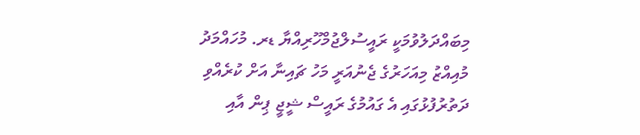މިބައްދަލުވުމަކީ ރައީސުލްޖުމްހޫރިއްޔާ ޑރ. މުހައްމަދު މުއިއްޒު މިއަހަރުގެ ޖެނުއަރީ މަހު ޗައިނާ އަށް ކުރެއްވި ދަތުރުފުޅުގައި އެ ގައުމުގެ ރައީސް ޝީޖީ ޕިން އާއި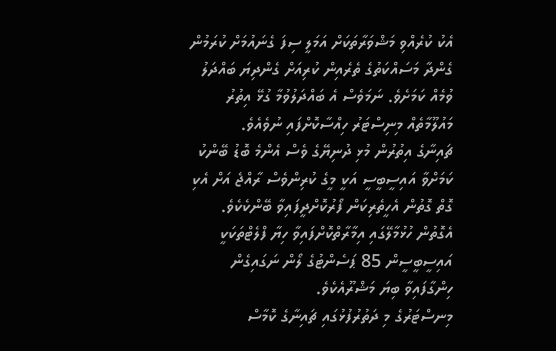އެކު ކުރެއްވި މަޝްވަރާތަކަށް އަމަލީ ސިފަ ގެނައުމަށް ކުރަމުން ގެންދާ މަސައްކަތުގެ ތެރެއިން ކުރިއަށް ގެންދިޔަ ބައްދަލު ވުމެއް ކަމަށެވެ. ނަމަވެސް އެ ބައްދަލުވުމާ ގުޅޭ އިތުރު މައުލޫމާތެއް މިނިސްޓަރު ހިއްސާކޮށްފައި ނުވެއެވެ.
ޗައިނާގެ އިތުރުން މުޅި ދުނިޔޭގެ ވެސް އެންމެ ބޮޑު ބޭންކު ކަމަށްވާ އައިސީބީސީ އަކީ މީގެ ކުރިންވެސް ރާއްޖެ އަށް އެކި ގޮތް ގޮތުން އެހީތެރިކަން ފޯރުކޮށްދީފައިވާ ބޭންކެކެވެ. އެގޮތުން ހުޅުމާލޭގައި އިމާރާތްކޮށްފައިވާ ހިޔާ ފްލެޓްތަކަކީ އައިސީބީސީން 85 ޕަސެންޓުގެ ލޯން ނަގައިގެން ހިންގާފައިވާ ބިޔަ މަޝްރޫއެކެވެ.
މިނސްޓަރުގެ މި ދަތުރުފުޅުގައި ޗައިނާގެ ކޮމާސް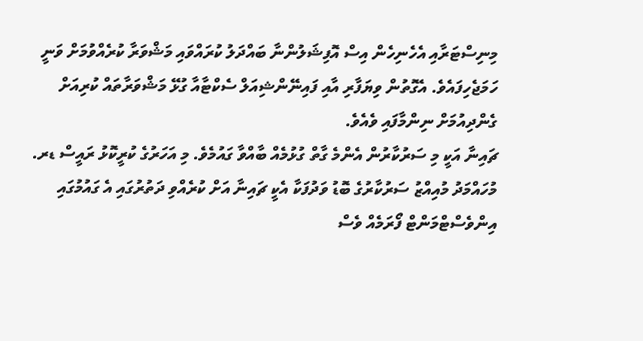މިނިސްޓަރާއި އެހެނިހެން އިސް އޮފިޝަލުންނާ ބައްދަލު ކުރައްވައި މަޝްވަރާ ކުރެއްވުމަށް ވަނީ ހަމަޖެހިފައެވެ. އެގޮތުން ވިޔަފާރި އާއި ފައިނޭންޝިއަލް ސެކްޓާއާ ގުޅޭ މަޝްވަރާތައް ކުރިއަށް ގެންދިއުމަށް ނިންމާފައި ވެއެވެ.
ޗައިނާ އަކީ މި ސަރުކާރުން އެންމެ ގާތް ގުޅުމެއް ބާއްވާ ގައުމެވެ. މި އަހަރުގެ ކުރީކޮޅު ރައީސް ޑރ. މުހައްމަދު މުއިއްޒު ސަރުކާރުގެ ބޮޑު ވަދުފަކާ އެކީ ޗައިނާ އަށް ކުރެއްވި ދަތުރުގައި އެ ގައުމުގައި އިންވެސްޓްމަންޓް ފޯރަމެއް ވެސް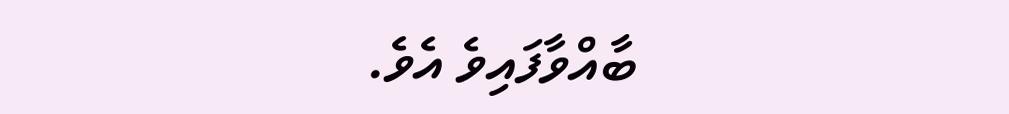ބާއްވާފައިވެ އެވެ.